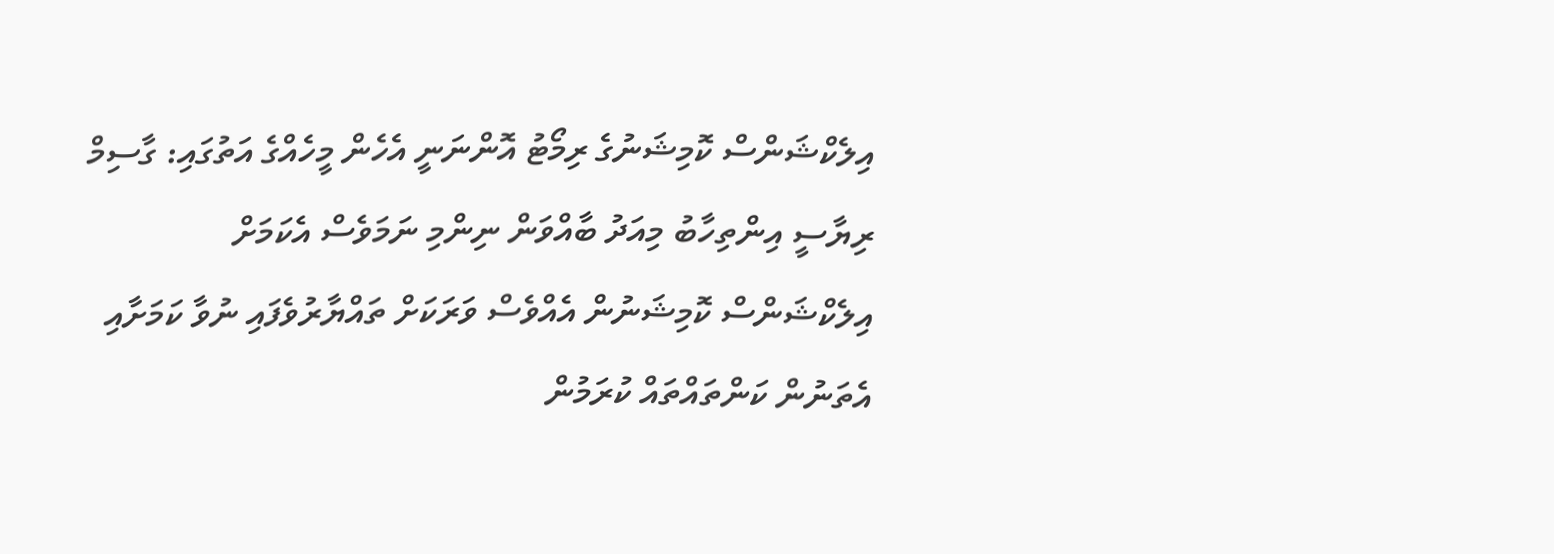އިލެކްޝަންސް ކޮމިޝަނުގެ ރިމޯޓު އޮންނަނީ އެހެން މީހެއްގެ އަތުގައި: ގާސިމް
ރިޔާސީ އިންތިހާބު މިއަދު ބާއްވަން ނިންމި ނަމަވެސް އެކަމަށް އިލެކްޝަންސް ކޮމިޝަނުން އެއްވެސް ވަރަކަށް ތައްޔާރުވެފައި ނުވާ ކަމަށާއި އެތަނުން ކަންތައްތައް ކުރަމުން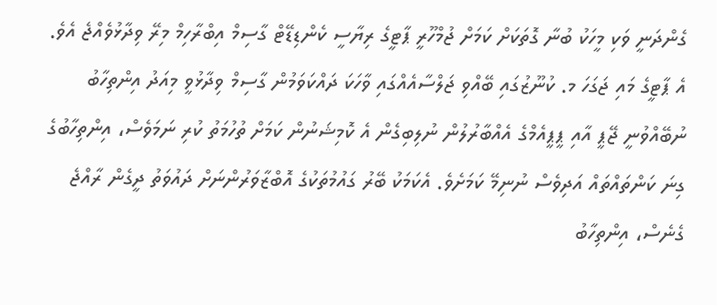ގެންދަނީ ވަކި މީހަކު ބުނާ ގޮތަކަށް ކަމަށް ޖުމްހޫރީ ޕާޓީގެ ރިޔާސީ ކެންޑިޑޭޓް ގާސިމް އިބްރާހިމް މިރޭ ވިދާޅުވެއްޖެ އެވެ. އެ ޕާޓީގެ މައި ޖަގަހަ މ. ކުނޫޒުގައި ބޭއްވި ޖަލްސާއެއްގައި ވާހަކަ ދައްކަވަމުން ގާސިމް ވިދާޅުވީ މިއަދު އިންތިހާބު ނުބޭއްވުނީ ޖޭޕީ އާއި ޕީޕީއެމްގެ އެއްބާރުލުން ނުލިބިގެން އެ ކޮމިޝަނުން ކަމަށް ތުހުމަތު ކުރި ނަމަވެސް، އިންތިހާބުގެ ގިނަ ކަންތައްތައް އަދިވެސް ނުނިމޭ ކަމަށެވެ. އެކަމަކު ބޭރު ގައުމުތަކުގެ އޮބްޒާވަރުންނަށް ދައުވަތު ދީގެން ރާއްޖެ ގެނެސް، އިންތިހާބު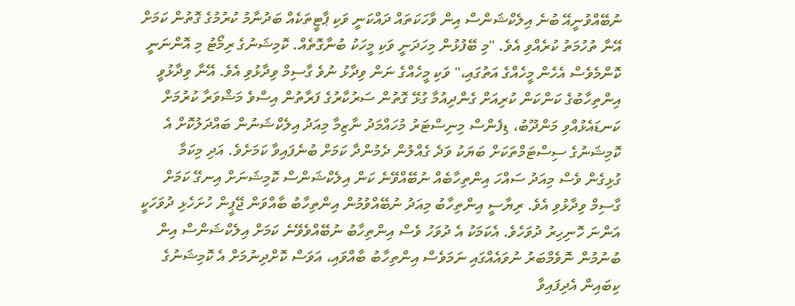ނުބޭއްވުނީއޭ ބުނެ އިލެކްޝަންސް އިން ވާހަކަތައް ދައްކަނީ ވަކި ޕާޓީތަކެއް ބަދުނާމު ކުރުމުގެ ގޮތުން ކަމަށް އޭނާ ތުހުމަތު ކުރެއްވި އެވެ. "މި ބޭފުޅުން މިހަދަނީ ވަކި މީހަކު ބުނާގޮތެއް. ކޮމިޝަނުގެ ރިމޯޓު މި އޮންނަނީ ކޮންމެވެސް އެހެން މީހެއްގެ އަތުގައި،" ވަކި މީހެއްގެ ނަން ވިދާޅު ނުވެ ގާސިމް ވިދާޅުވި އެވެ. އޭނާ ވިދާޅުވީ އިންތިހާބުގެ ކަންކަން ކުރިއަށް ގެންދިއުމާ ގުޅޭ ގޮތުން ސަރުކާރުގެ ފަރާތުން އިސްވެ މަޝްވަރާ ކުރުމަށް ކަނޑައެޅުއްވި މަންދޫބު، ޑިފެންސް މިނިސްޓަރު މުހައްމަދު ނާޒިމާ މިއަދު އިލެކްޝަނުން ބައްދަލުކޮށް އެ ކޮމިޝަނުގެ ސިސްޓަމްތަކަށް ބަޔަކު ވަދެ ގެއްލުން ދެމުންދާ ކަމަށް ބުނެފައިވާ ކަމަށެވެ. އަދި މިކަމާ ގުޅިގެން ވެސް މިއަދު ސައްހަ އިންތިހާބެއް ނުބޭއްވޭނެ ކަން އިލެކްޝަންސް ކޮމިޝަނަށް އިނގޭ ކަމަށް ގާސިމް ވިދާޅުވި އެވެ. ރިޔާސީ އިންތިހާބު މިއަދު ނުބޭއްވުމުން އިންތިހާބު ބާއްވަން ޖޭޕީން ހުށަހެޅި ދުވަހަކީ އަންނަ ހޮނިހިރު ދުވަހެވެ. އެކަމަކު އެ ދުވަހު ވެސް އިންތިހާބު ނުބޭއްވެވޭނެ ކަމަށް އިލެކްޝަންސް އިން ބުނުމުން ނޮވެމްބަރު ނުވައެއްގައި ނަމަވެސް އިންތިހާބު ބާއްވައި، އަވަސް ކޮށްދިނުމަށް އެ ކޮމިޝަނުގެ ކިބައިން އެދިފައިވާ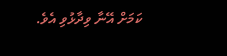ކަމަށް އޭނާ ވިދާޅުވި އެވެ.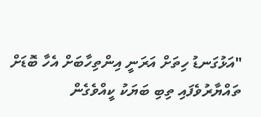"އަޅުގަނޑު ހިތަށް އަރަނީ އިންތިހާބަށް އެހާ ބޮޑަށް ތައްޔާރުވެފައި ތިބި ބަޔަކު ކީއްވެގެން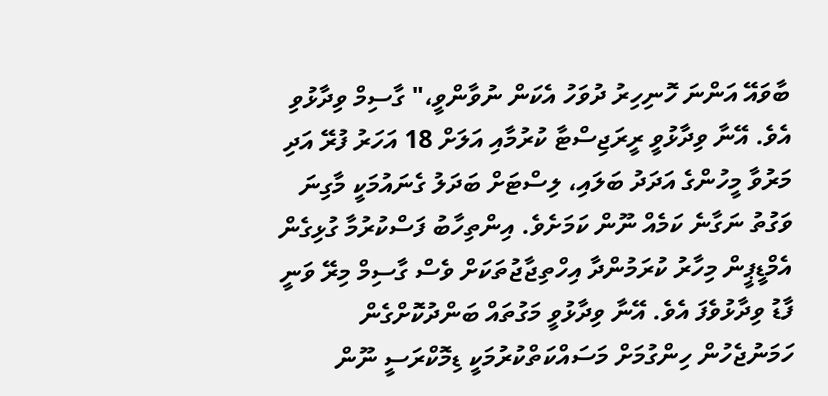ބާވައޭ އަންނަ ހޮނިހިރު ދުވަހު އެކަން ނުވާންވީ،" ގާސިމް ވިދާޅުވި އެވެ. އޭނާ ވިދާޅުވީ ރީރަޖިސްޓާ ކުރުމާއި އަލަށް 18 އަހަރު ފުރޭ އަދި މަރުވާ މީހުންގެ އަދަދު ބަލައި، ލިސްޓަށް ބަދަލު ގެނައުމަކީ މާގިނަ ވަގުތު ނަގާނެ ކަމެއް ނޫން ކަމަށެވެ. އިންތިހާބު ފަސްކުރުމާ ގުޅިގެން އެމްޑީޕީން މިހާރު ކުރަމުންދާ އިހްތިޖާޖުތަކަށް ވެސް ގާސިމް މިރޭ ވަނީ ފާޑު ވިދާޅުވެފަ އެވެ. އޭނާ ވިދާޅުވީ މަގުތައް ބަންދުކޮށްގެން ހަމަނުޖެހުން ހިންގުމަށް މަސައްކަތްކުރުމަކީ ޑިމޮކްރަސީ ނޫން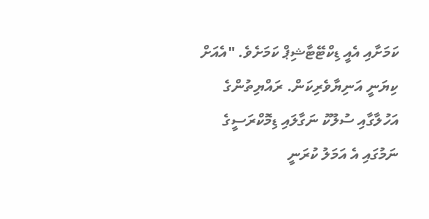ކަމަށާއި އެއީ ޑިކްޓޭޓާޝިޕް ކަމަށެވެ. "އެއަށް ކިޔަނީ އަނިޔާވެރިކަން. ރައްޔިތުންގެ އަހުލާގާއި ސުލޫކު ނަގާލައި ޑިމޮކްރަސީގެ ނަމުގައި އެ އަމަލު ކުރަނީ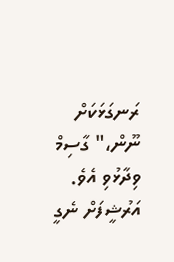ރަނގަޅަކަށް ނޫން،" ގާސިމް ވިދާޅުވި އެވެ.
އަރުޝީފަށް ނެގީ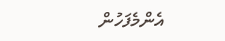އެންމެފަހުން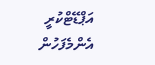އަޕްޑޭޓްކުރީ
އެންމެފަހުން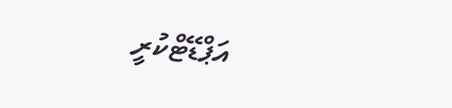އަޕްޑޭޓްކުރީ